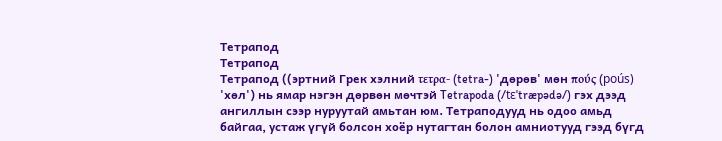Тетрапод
Тетрапод
Тетрапод ((эртний Грек хэлний τετρα- (tetra-) 'дөрөв' мөн πούς (poús) 'хөл') нь ямар нэгэн дөрвөн мөчтэй Tetrapoda (/tɛˈtræpədə/) гэх дээд ангиллын сээр нуруутай амьтан юм. Тетраподууд нь одоо амьд байгаа, устаж үгүй болсон хоёр нутагтан болон амниотууд гээд бүгд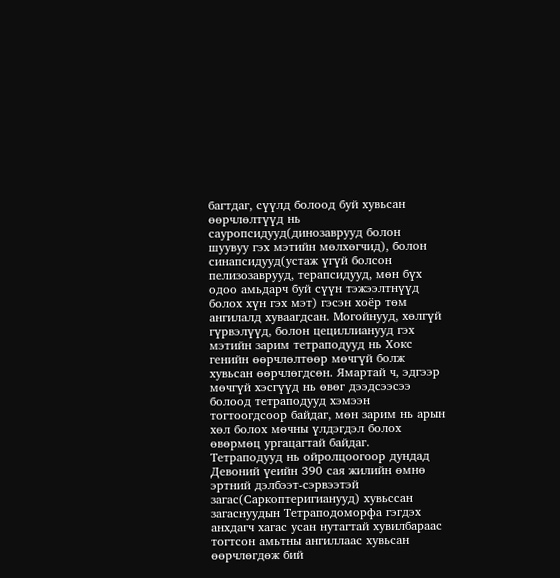багтдаг, сүүлд болоод буй хувьсан өөрчлөлтүүд нь сауропсидууд(динозаврууд болон шуувуу гэх мэтийн мөлхөгчид), болон синапсидууд(устаж үгүй болсон пелизозаврууд, терапсидууд, мөн бүх одоо амьдарч буй сүүн тэжээлтнүүд болох хүн гэх мэт) гэсэн хоёр төм ангилалд хуваагдсан. Могойнууд, хөлгүй гүрвэлүүд, болон цециллианууд гэх мэтийн зарим тетраподууд нь Хокс генийн өөрчлөлтөөр мөчгүй болж хувьсан өөрчлөгдсөн. Ямартай ч, эдгээр мөчгүй хэсгүүд нь өвөг дээдсээсээ болоод тетраподууд хэмээн тогтоогдсоор байдаг, мөн зарим нь арын хөл болох мөчны үлдэгдэл болох өвөрмөц ургацагтай байдаг.
Тетраподууд нь ойролцоогоор дундад Девоний үеийн 390 сая жилийн өмнө эртний дэлбээт-сэрвээтэй загас(Саркоптеригианууд) хувьссан загаснуудын Тетраподоморфа гэгдэх анхдагч хагас усан нутагтай хувилбараас тогтсон амьтны ангиллаас хувьсан өөрчлөгдөж бий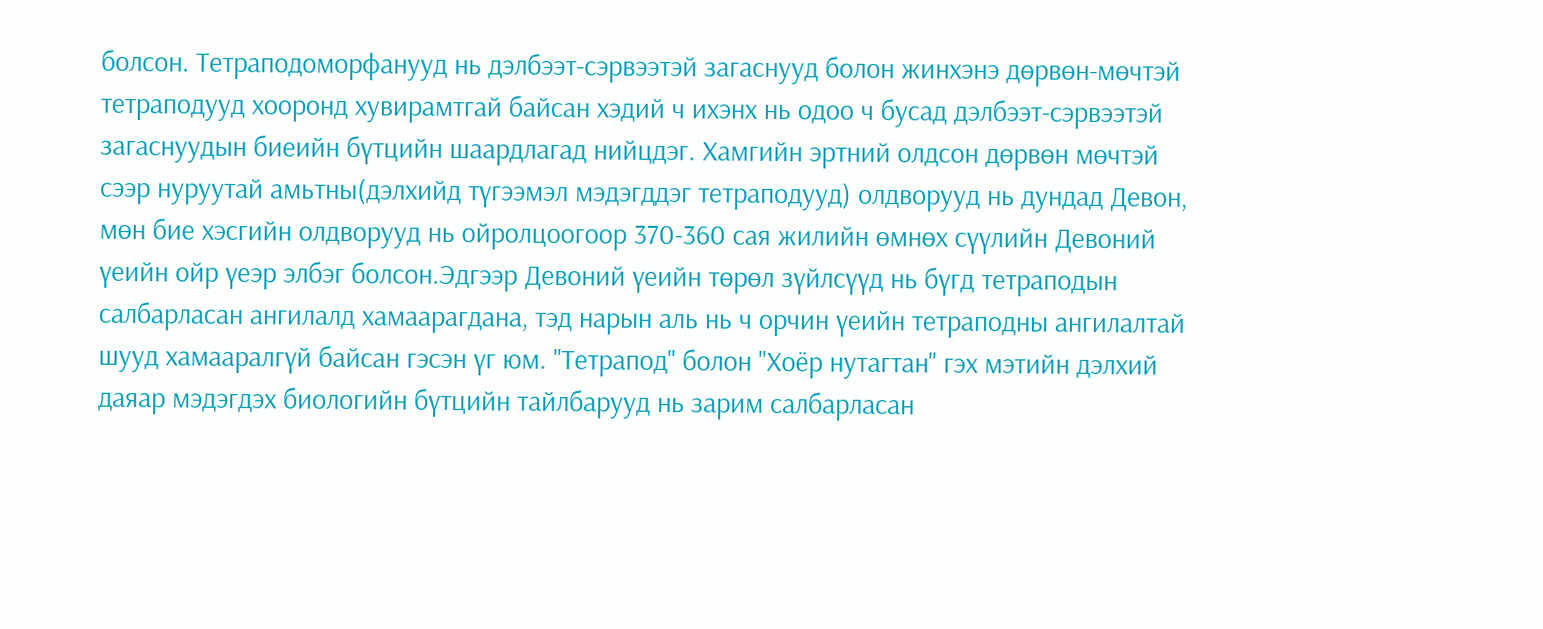болсон. Тетраподоморфанууд нь дэлбээт-сэрвээтэй загаснууд болон жинхэнэ дөрвөн-мөчтэй тетраподууд хооронд хувирамтгай байсан хэдий ч ихэнх нь одоо ч бусад дэлбээт-сэрвээтэй загаснуудын биеийн бүтцийн шаардлагад нийцдэг. Хамгийн эртний олдсон дөрвөн мөчтэй сээр нуруутай амьтны(дэлхийд түгээмэл мэдэгддэг тетраподууд) олдворууд нь дундад Девон, мөн бие хэсгийн олдворууд нь ойролцоогоор 370-360 сая жилийн өмнөх сүүлийн Девоний үеийн ойр үеэр элбэг болсон.Эдгээр Девоний үеийн төрөл зүйлсүүд нь бүгд тетраподын салбарласан ангилалд хамаарагдана, тэд нарын аль нь ч орчин үеийн тетраподны ангилалтай шууд хамааралгүй байсан гэсэн үг юм. "Тетрапод" болон "Хоёр нутагтан" гэх мэтийн дэлхий даяар мэдэгдэх биологийн бүтцийн тайлбарууд нь зарим салбарласан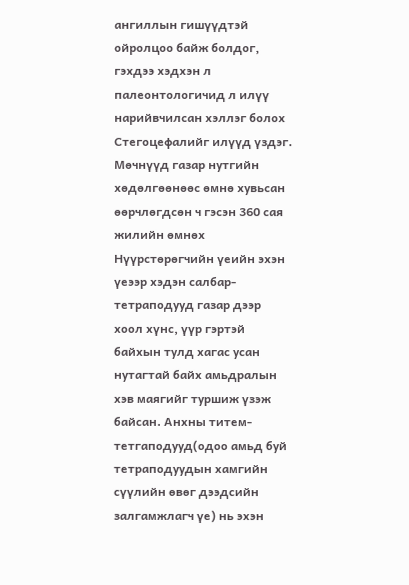ангиллын гишүүдтэй ойролцоо байж болдог, гэхдээ хэдхэн л палеонтологичид л илүү нарийвчилсан хэллэг болох Стегоцефалийг илүүд үздэг. Мөчнүүд газар нутгийн хөдөлгөөнөөс өмнө хувьсан өөрчлөгдсөн ч гэсэн 360 сая жилийн өмнөх Нүүрстөрөгчийн үеийн эхэн үеээр хэдэн салбар-тетраподууд газар дээр хоол хүнс, үүр гэртэй байхын тулд хагас усан нутагтай байх амьдралын хэв маягийг туршиж үзэж байсан. Анхны титем-тетгаподууд(одоо амьд буй тетраподуудын хамгийн сүүлийн өвөг дээдсийн залгамжлагч үе) нь эхэн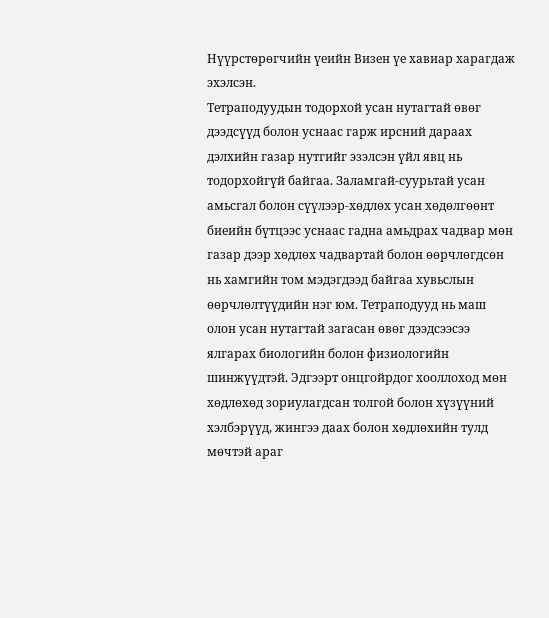Нүүрстөрөгчийн үеийн Визен үе хавиар харагдаж эхэлсэн.
Тетраподуудын тодорхой усан нутагтай өвөг дээдсүүд болон уснаас гарж ирсний дараах дэлхийн газар нутгийг эзэлсэн үйл явц нь тодорхойгүй байгаа. Заламгай-суурьтай усан амьсгал болон сүүлээр-хөдлөх усан хөдөлгөөнт биеийн бүтцээс уснаас гадна амьдрах чадвар мөн газар дээр хөдлөх чадвартай болон өөрчлөгдсөн нь хамгийн том мэдэгдээд байгаа хувьслын өөрчлөлтүүдийн нэг юм. Тетраподууд нь маш олон усан нутагтай загасан өвөг дээдсээсээ ялгарах биологийн болон физиологийн шинжүүдтэй. Эдгээрт онцгойрдог хооллоход мөн хөдлөхөд зориулагдсан толгой болон хүзүүний хэлбэрүүд, жингээ даах болон хөдлөхийн тулд мөчтэй араг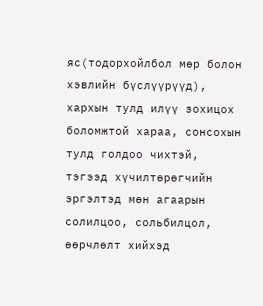яс(тодорхойлбол мөр болон хэвлийн бүслүүрүүд), хархын тулд илүү зохицох боломжтой хараа, сонсохын тулд голдоо чихтэй, тэгээд хүчилтөрөгчийн эргэлтэд мөн агаарын солилцоо, сольбилцол, өөрчлөлт хийхэд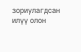зориулагдсан илүү олон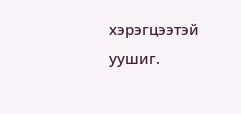хэрэгцээтэй уушиг.